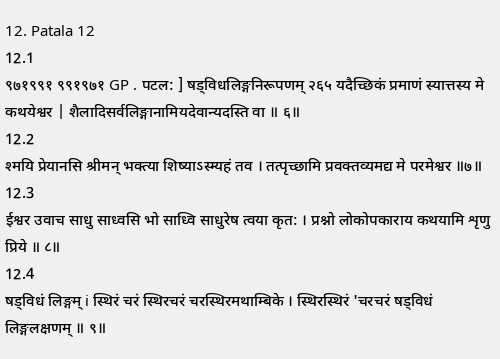12. Patala 12
12.1
९७१९९१ ९९१९७१ GP . पटल: ] षड्विधलिङ्गनिरूपणम् २६५ यदैच्छिकं प्रमाणं स्यात्तस्य मे कथयेश्वर | शैलादिसर्वलिङ्गानामियदेवान्यदस्ति वा ॥ ६॥
12.2
श्मयि प्रेयानसि श्रीमन् भक्त्या शिष्याऽस्म्यहं तव । तत्पृच्छामि प्रवक्तव्यमद्य मे परमेश्वर ॥७॥
12.3
ईश्वर उवाच साधु साध्वसि भो साध्वि साधुरेष त्वया कृत: । प्रश्नो लोकोपकाराय कथयामि शृणु प्रिये ॥ ८॥
12.4
षड्विधं लिङ्गम् i स्थिरं चरं स्थिरचरं चरस्थिरमथाम्बिके । स्थिरस्थिरं 'चरचरं षड्विधं लिङ्गलक्षणम् ॥ ९॥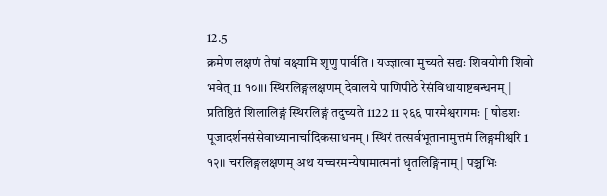12.5
क्रमेण लक्षणं तेषां वक्ष्यामि शृणु पार्वति । यज्ज्ञात्वा मुच्यते सद्यः शिवयोगी शिवो भवेत् 11 १०॥। स्थिरलिङ्गलक्षणम् देवालये पाणिपीठे रेसंविधायाष्टबन्धनम् | प्रतिष्ठितं शिलालिङ्गं स्थिरलिङ्गं तदुच्यते 1122 11 २६६ पारमेश्वरागमः [ षोडशः पूजादर्शनसंसेवाध्यानार्चादिकसाधनम् । स्थिरं तत्सर्वभूतानामुत्तमं लिङ्गमीश्वरि 1 १२॥ चरलिङ्गलक्षणम् अथ यच्चरमन्येषामात्मनां धृतलिङ्गिनाम् | पञ्चभिः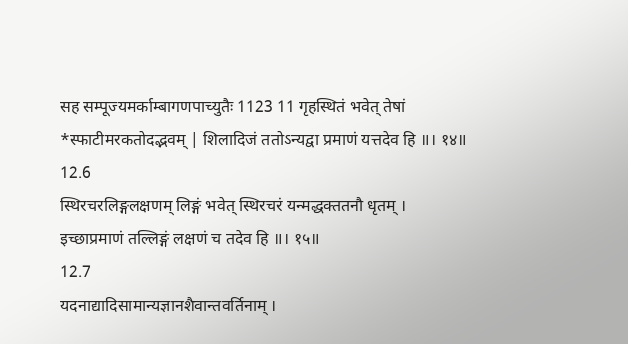सह सम्पूज्यमर्काम्बागणपाच्युतैः 1123 11 गृहस्थितं भवेत् तेषां *स्फाटीमरकतोदद्भवम् | शिलादिजं ततोऽन्यद्वा प्रमाणं यत्तदेव हि ॥। १४॥
12.6
स्थिरचरलिङ्गलक्षणम् लिङ्गं भवेत् स्थिरचरं यन्मद्धक्ततनौ धृतम् । इच्छाप्रमाणं तल्लिङ्गं लक्षणं च तदेव हि ॥। १५॥
12.7
यदनाद्यादिसामान्यज्ञानशैवान्तवर्तिनाम् ।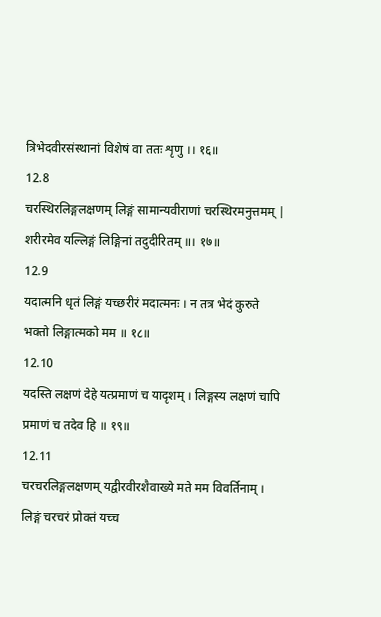त्रिभेदवीरसंस्थानां विशेषं वा ततः शृणु ।। १६॥
12.8
चरस्थिरलिङ्गलक्षणम् लिङ्गं सामान्यवीराणां चरस्थिरमनुत्तमम् | शरीरमेव यल्लिङ्गं लिङ्गिनां तदुदीरितम् ॥। १७॥
12.9
यदात्मनि धृतं लिङ्गं यच्छरीरं मदात्मनः । न तत्र भेदं कुरुते भक्तो लिङ्गात्मको मम ॥ १८॥
12.10
यदस्ति लक्षणं देहे यत्प्रमाणं च यादृशम् । लिङ्गस्य लक्षणं चापि प्रमाणं च तदेव हि ॥ १९॥
12.11
चरचरलिङ्गलक्षणम् यद्वीरवीरशैवाख्ये मते मम विवर्तिनाम् । लिङ्गं चरचरं प्रोक्तं यच्च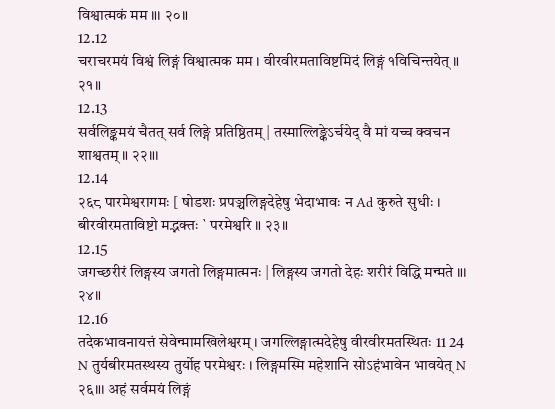विश्वात्मकं मम ॥। २०॥
12.12
चराचरमयं विश्वं लिङ्गं विश्वात्मक मम । वीरवीरमताविष्टमिदं लिङ्गं १विचिन्तयेत् ॥ २१॥
12.13
सर्वलिङ्कमयं चैतत् सर्व लिङ्गे प्रतिष्ठितम् | तस्माल्लिङ्केऽर्चयेद् वै मां यच्च क्वचन शाश्वतम् ॥ २२॥।
12.14
२६८ पारमेश्वरागमः [ षोडशः प्रपञ्चलिङ्गदेहेषु भेदाभावः न Ad कुरुते सुधीः । बीरवीरमताविष्टो मद्भक्तः ` परमेश्वरि ॥ २३॥
12.15
जगच्छरीरं लिङ्गस्य जगतो लिङ्गमात्मनः | लिङ्गस्य जगतो देहः शरीरं विद्धि मन्मते ॥। २४॥
12.16
तदेकभावनायत्तं सेवेन्मामखिलेश्वरम् । जगल्लिङ्गात्मदेहेषु वीरवीरमतस्थितः 11 24 N तुर्यबीरमतस्थस्य तुर्योह परमेश्वरः । लिङ्गमस्मि महेशानि सोऽहंभावेन भावयेत् N २६॥। अहं सर्वमयं लिङ्गं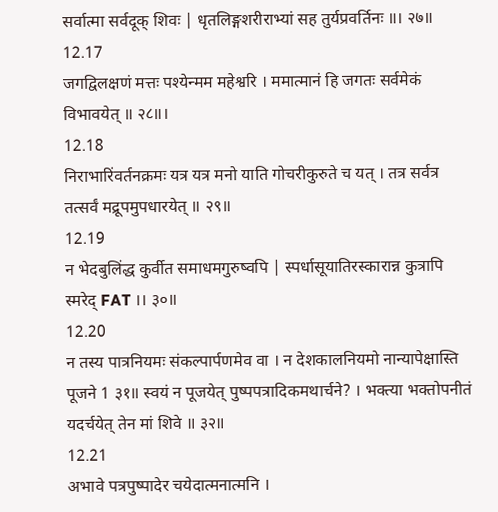सर्वात्मा सर्वदूक् शिवः | धृतलिङ्गशरीराभ्यां सह तुर्यप्रवर्तिनः ॥। २७॥
12.17
जगद्विलक्षणं मत्तः पश्येन्मम महेश्वरि । ममात्मानं हि जगतः सर्वमेकं विभावयेत् ॥ २८॥।
12.18
निराभारिंवर्तनक्रमः यत्र यत्र मनो याति गोचरीकुरुते च यत् । तत्र सर्वत्र तत्सर्वं मद्रूपमुपधारयेत् ॥ २९॥
12.19
न भेदबुलिंद्ध कुर्वीत समाधमगुरुष्वपि | स्पर्धासूयातिरस्कारान्न कुत्रापि स्मरेद् FAT ।। ३०॥
12.20
न तस्य पात्रनियमः संकल्पार्पणमेव वा । न देशकालनियमो नान्यापेक्षास्ति पूजने 1 ३१॥ स्वयं न पूजयेत् पुष्पपत्रादिकमथार्चने? । भक्त्या भक्तोपनीतं यदर्चयेत् तेन मां शिवे ॥ ३२॥
12.21
अभावे पत्रपुष्पादेर चयेदात्मनात्मनि ।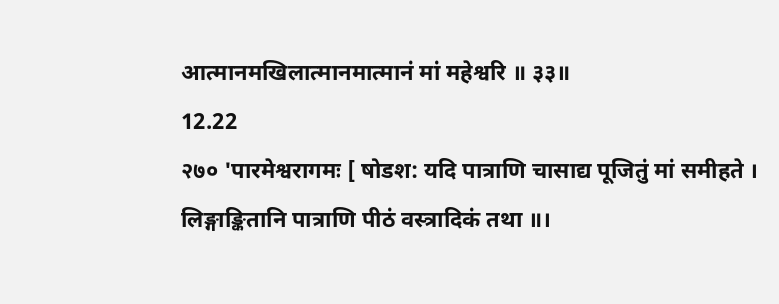आत्मानमखिलात्मानमात्मानं मां महेश्वरि ॥ ३३॥
12.22
२७० 'पारमेश्वरागमः [ षोडश: यदि पात्राणि चासाद्य पूजितुं मां समीहते । लिङ्गाङ्कितानि पात्राणि पीठं वस्त्रादिकं तथा ॥।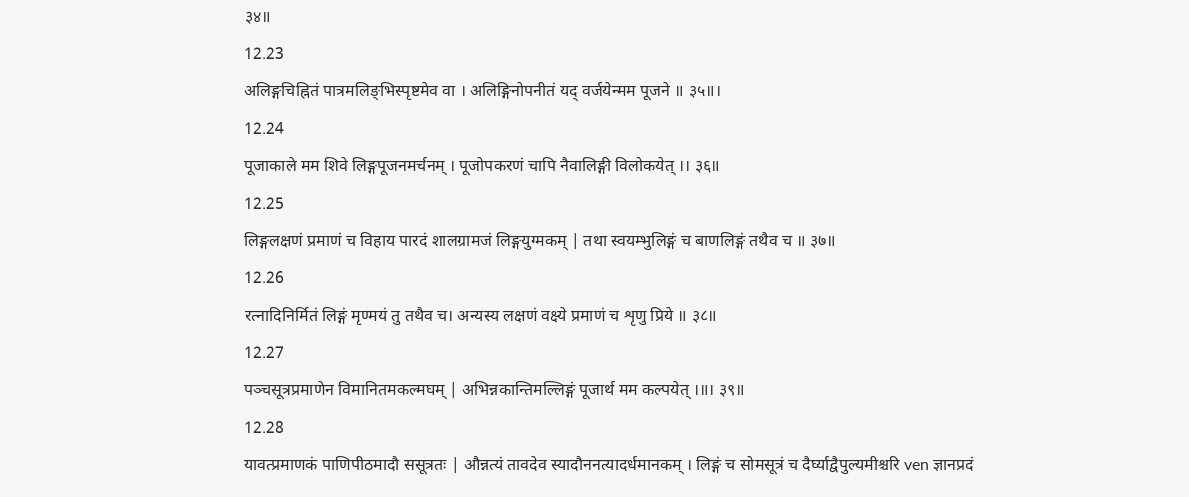३४॥
12.23
अलिङ्गचिह्नितं पात्रमलिङ्भिस्पृष्टमेव वा । अलिङ्गिनोपनीतं यद् वर्जयेन्मम पूजने ॥ ३५॥।
12.24
पूजाकाले मम शिवे लिङ्गपूजनमर्चनम् । पूजोपकरणं चापि नैवालिङ्गी विलोकयेत् ।। ३६॥
12.25
लिङ्गलक्षणं प्रमाणं च विहाय पारदं शालग्रामजं लिङ्गयुग्मकम् | तथा स्वयम्भुलिङ्गं च बाणलिङ्गं तथैव च ॥ ३७॥
12.26
रत्नादिनिर्मितं लिङ्गं मृण्मयं तु तथैव च। अन्यस्य लक्षणं वक्ष्ये प्रमाणं च शृणु प्रिये ॥ ३८॥
12.27
पञ्चसूत्रप्रमाणेन विमानितमकल्मघम् | अभिन्नकान्तिमल्लिङ्गं पूजार्थ मम कल्पयेत् ।॥। ३९॥
12.28
यावत्प्रमाणकं पाणिपीठमादौ ससूत्रतः | औन्नत्यं तावदेव स्यादौननत्यादर्धमानकम् । लिङ्गं च सोमसूत्रं च दैर्घ्याद्वैपुल्यमीश्चरि ven ज्ञानप्रदं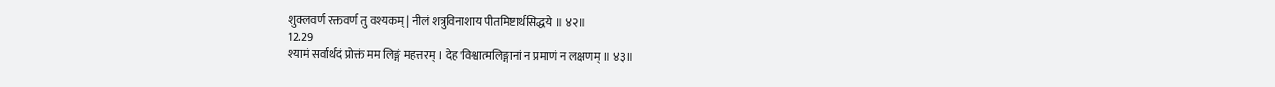शुक्लवर्ण रक्तवर्ण तु वश्यकम् | नीलं शत्रुविनाशाय पीतमिष्टार्थसिद्धये ॥ ४२॥
12.29
श्यामं सर्वार्थदं प्रोक्तं मम लिङ्गं महत्तरम् । देह'विश्वात्मलिङ्गानां न प्रमाणं न लक्षणम् ॥ ४३॥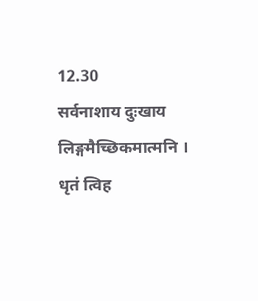12.30
सर्वनाशाय दुःखाय लिङ्गमैच्छिकमात्मनि । धृतं त्विह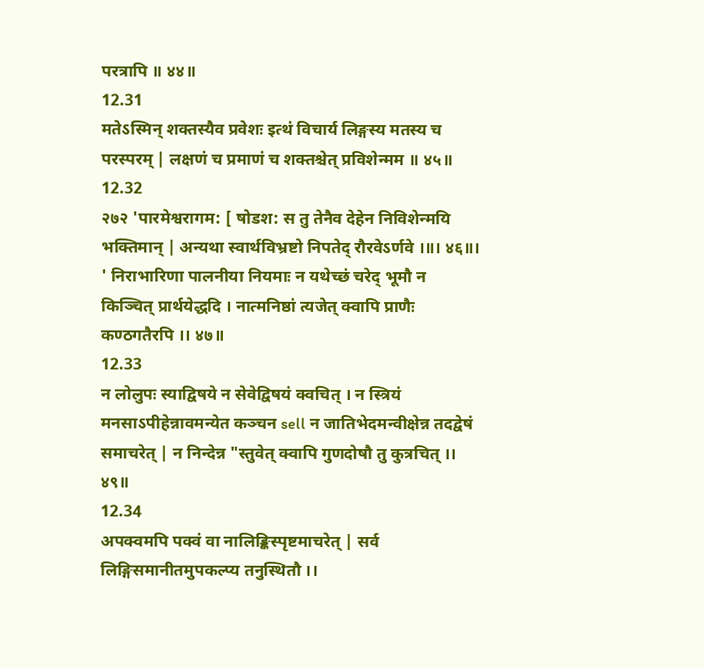परत्रापि ॥ ४४॥
12.31
मतेऽस्मिन् शक्तस्यैव प्रवेशः इत्थं विचार्य लिङ्गस्य मतस्य च परस्परम् | लक्षणं च प्रमाणं च शक्तश्चेत् प्रविशेन्मम ॥ ४५॥
12.32
२७२ 'पारमेश्वरागम: [ षोडश: स तु तेनैव देहेन निविशेन्मयि भक्तिमान् | अन्यथा स्वार्थविभ्रष्टो निपतेद् रौरवेऽर्णवे ।॥। ४६॥। ' निराभारिणा पालनीया नियमाः न यथेच्छं चरेद् भूमौ न किञ्चित् प्रार्थयेद्धदि । नात्मनिष्ठां त्यजेत् क्वापि प्राणैः कण्ठगतैरपि ।। ४७॥
12.33
न लोलुपः स्याद्विषये न सेवेद्विषयं क्वचित् । न स्त्रियं मनसाऽपीहेन्नावमन्येत कञ्चन sell न जातिभेदमन्वीक्षेन्न तदद्वेषं समाचरेत् | न निन्देन्न "स्तुवेत् क्वापि गुणदोषौ तु कुत्रचित् ।। ४९॥
12.34
अपक्वमपि पक्वं वा नालिङ्किस्पृष्टमाचरेत् | सर्व लिङ्गिसमानीतमुपकल्प्य तनुस्थितौ ।।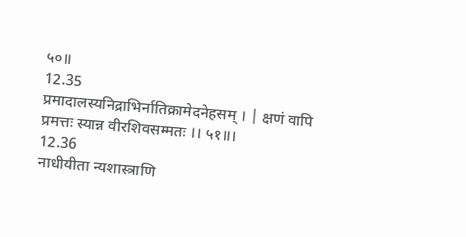५०॥
12.35
प्रमादालस्यनिद्राभिर्नातिक्रामेदनेहसम् । | क्षणं वापि प्रमत्तः स्यान्न वीरशिवसम्मतः ।। ५१॥।
12.36
नाधीयीता न्यशास्त्राणि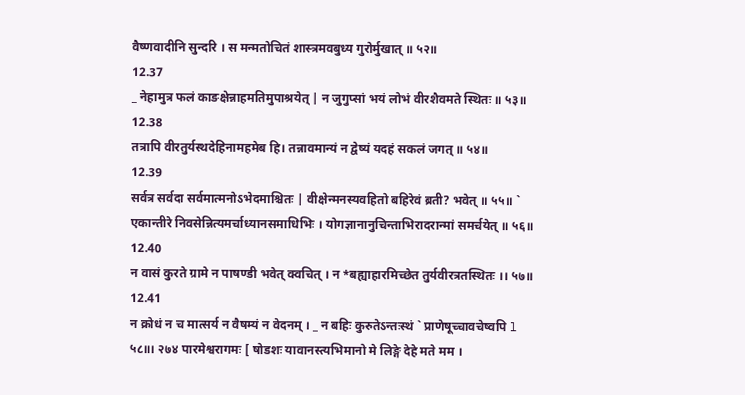वैष्णवादीनि सुन्दरि । स मन्मतोचितं शास्त्रमवबुध्य गुरोर्मुखात् ॥ ५२॥
12.37
_ नेहामुत्र फलं काङक्षेन्नाहमतिमुपाश्रयेत् | न जुगुप्सां भयं लोभं वीरशैवमते स्थितः ॥ ५३॥
12.38
तत्रापि वीरतुर्यस्थदेहिनामहमेब हि। तन्नावमान्यं न द्वेष्यं यदहं सकलं जगत् ॥ ५४॥
12.39
सर्वत्र सर्वदा सर्वमात्मनोऽभेदमाश्चितः | वीक्षेन्मनस्यवहितो बहिरेवं ब्रती? भवेत् ॥ ५५॥ ` एकान्तीरे निवसेन्नित्यमर्चाध्यानसमाधिभिः । योगज्ञानानुचिन्ताभिरादरान्मां समर्चयेत् ॥ ५६॥
12.40
न वासं कुरते ग्रामे न पाषण्डी भवेत् क्वचित् । न *बह्याहारमिच्छेत तुर्यवीरत्रतस्थितः ।। ५७॥
12.41
न क्रोधं न च मात्सर्य न वैषम्यं न वेदनम् । _ न बहिः कुरुतेऽन्तःस्थं ` प्राणेषूच्चावचेष्वपि l ५८॥। २७४ पारमेश्वरागमः [ षोडशः यावानस्त्यभिमानो मे लिङ्गे देहे मते मम ।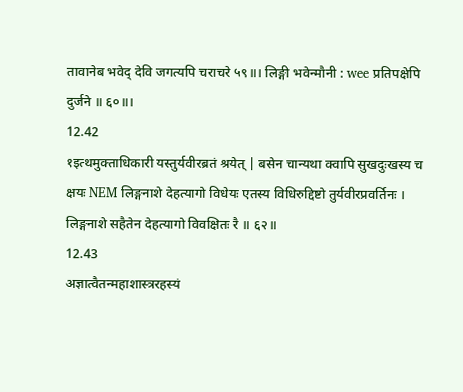तावानेब भवेद् देवि जगत्यपि चराचरे ५९॥। लिङ्गी भवेन्मौनी : wee प्रतिपक्षेपि दुर्जने ॥ ६०॥।
12.42
१इत्थमुक्ताधिकारी यस्तुर्यवीरब्रतं श्रयेत् | बसेन चान्यथा क्वापि सुखदुःखस्य च क्षयः NEM लिङ्गनाशे देहत्यागो विधेयः एतस्य विधिरुद्दिष्टो तुर्यवीरप्रवर्तिनः । लिङ्गनाशे सहैतेन देहत्यागो विवक्षितः रै ॥ ६२॥
12.43
अज्ञात्वैतन्महाशास्त्ररहस्यं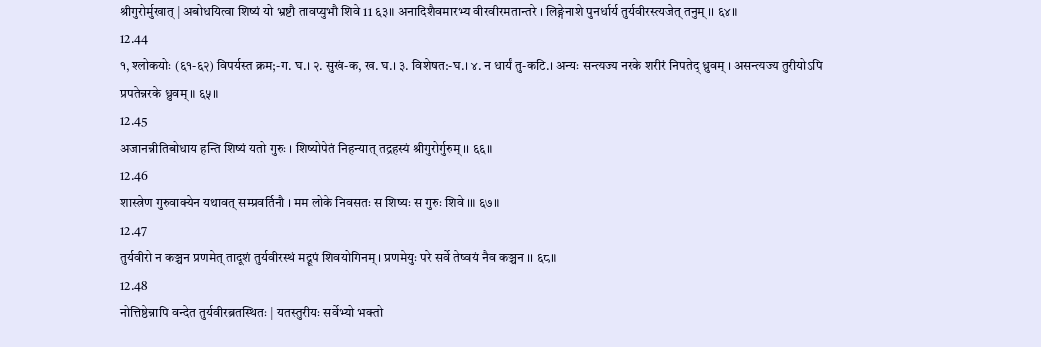श्रीगुरोर्मुखात् | अबोधयित्वा शिष्यं यो भ्रष्टौ तावप्युभौ शिवे 11 ६३॥ अनादिशैवमारभ्य वीरवीरमतान्तरे । लिङ्गेनाशे पुनर्धार्य तुर्यवीरस्त्यजेत् तनुम् ।। ६४॥
12.44
१, श्लोकयोः (६१-६२) विपर्यस्त क्रम;-ग. घ.। २. सुखं-क, ख. घ.। ३. विशेषत:-घ.। ४. न धार्यं तु-कटि.। अन्यः सन्त्यज्य नरके शरीरं निपतेद् ध्रुवम् । असन्त्यज्य तुरीयोऽपि प्रपतेन्नरके ध्रुवम् ॥ ६५॥
12.45
अजानन्नीतिबोधाय हन्ति शिष्यं यतो गुरुः । शिष्योपेतं निहन्यात् तद्रहस्यं श्रीगुरोर्गुरुम् ।। ६६॥
12.46
शास्त्रेण गुरुवाक्येन यथावत् सम्प्रवर्तिनौ । मम लोके निवसतः स शिष्यः स गुरुः शिवे ।॥ ६७॥
12.47
तुर्यवीरो न कञ्चन प्रणमेत् तादूशं तुर्यवीरस्थं मद्रूपं शिवयोगिनम् । प्रणमेयुः परे सर्वे तेष्वयं नैव कञ्चन ।। ६८॥
12.48
नोत्तिष्ठेन्नापि वन्देत तुर्यवीरब्रतस्थितः | यतस्तुरीयः सर्वेभ्यो भक्तो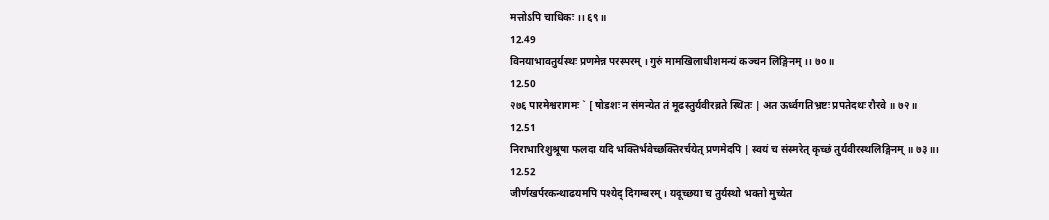मत्तोऽपि चाधिकः ।। ६९॥
12.49
विनयाभावतुर्यस्थः प्रणमेन्न परस्परम् । गुरुं मामखिलाधीशमन्यं कञ्चन लिङ्गिनम् ।। ७०॥
12.50
२७६ पारमेश्वरागमः ` [ षोडशः न संमन्येत तं मूढस्तुर्यवीरब्रते स्थितः | अत ऊर्ध्वगतिभ्रष्टः प्रपतेदथः रौरवे ॥ ७२॥
12.51
निराभारिशुश्रूषा फलदा यदि भक्तिर्भवेच्छक्तिरर्चयेत् प्रणमेदपि | स्वयं च संस्मरेत् कृच्छं तुर्यवीरस्थलिङ्गिनम् ॥ ७३॥।
12.52
जीर्णखर्परकन्थाढयमपि पश्येद् दिगम्बरम् । यदूच्छया च तुर्यस्थो भक्तो मुच्येत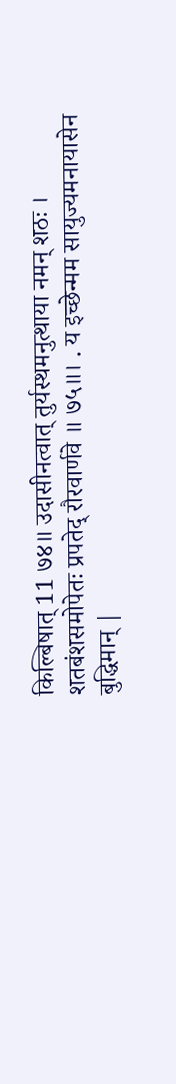किल्बिषात् 11 ७४॥ उदासीनत्वात् तुर्यस्थमनुत्थाया नमन् शठः । शतबंशसमोपेतः प्रपतेद् रौरवार्णवे ॥ ७५॥। . य इच्छेन्मम सायुज्यमनायासेन बुद्धिमान् |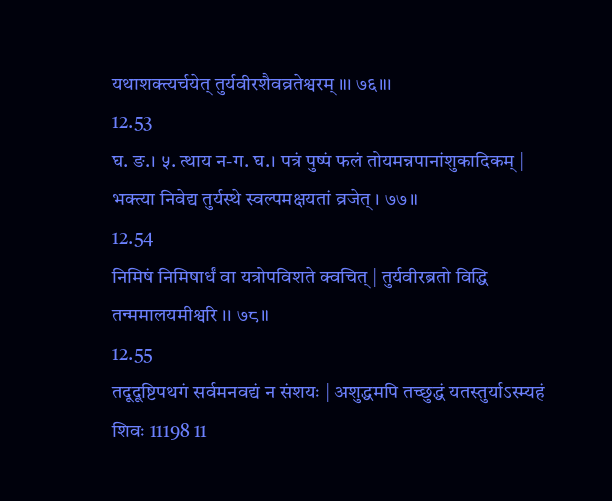यथाशक्त्यर्चयेत् तुर्यवीरशैवव्रतेश्वरम् ॥। ७६॥।
12.53
घ. ङ.। ५. त्थाय न-ग. घ.। पत्रं पुष्पं फलं तोयमन्नपानांशुकादिकम् | भक्त्या निवेद्य तुर्यस्थे स्वल्पमक्षयतां व्रजेत् । ७७॥
12.54
निमिषं निमिषार्धं वा यत्रोपविशते क्वचित् | तुर्यवीरब्रतो विद्धि तन्ममालयमीश्वरि ।। ७८॥
12.55
तदूदूष्टिपथगं सर्वमनवद्यं न संशयः | अशुद्धमपि तच्छुद्धं यतस्तुर्याऽस्म्यहं शिवः 11198 11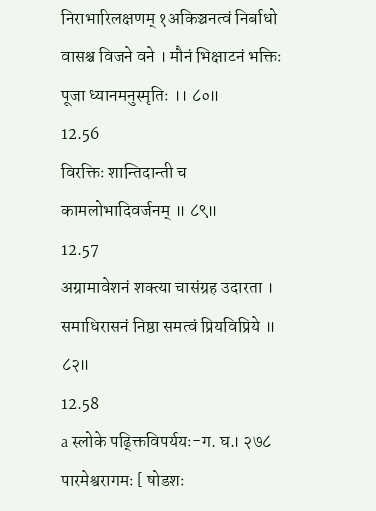निराभारिलक्षणम् १अकिञ्चनत्वं निर्बाधो वासश्च विजने वने । मौनं भिक्षाटनं भक्तिः पूजा ध्यानमनुस्मृतिः ।। ८०॥
12.56
विरक्तिः शान्तिदान्ती च कामलोभादिवर्जनम् ॥ ८९॥
12.57
अग्रामावेशनं शक्त्या चासंग्रह उदारता । समाधिरासनं निष्ठा समत्वं प्रियविप्रिये ॥ ८२॥
12.58
a स्लोके पढ्क्तिविपर्ययः-ग. घ.। २७८ पारमेश्वरागमः [ षोडशः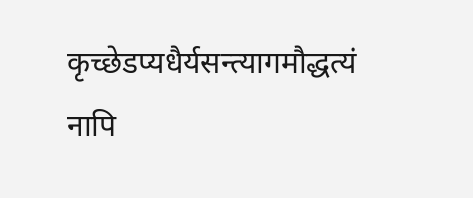कृच्छेडप्यधैर्यसन्त्यागमौद्धत्यं नापि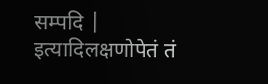सम्पदि | इत्यादिलक्षणोपेतं तं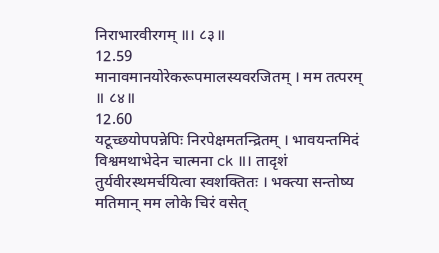निराभारवीरगम् ॥। ८३॥
12.59
मानावमानयोरेकरूपमालस्यवरजितम् । मम तत्परम् ॥ ८४॥
12.60
यटूच्छयोपपन्नेपिः निरपेक्षमतन्द्रितम् । भावयन्तमिदं विश्वमथाभेदेन चात्मना ck ॥। तादृशं तुर्यवीरस्थमर्चयित्वा स्वशक्तितः । भक्त्या सन्तोष्य मतिमान् मम लोके चिरं वसेत्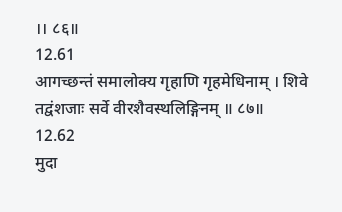।। ८६॥
12.61
आगच्छन्तं समालोक्य गृहाणि गृहमेधिनाम् । शिवे तद्वंशजाः सर्वे वीरशैवस्थलिङ्गिनम् ॥ ८७॥
12.62
मुदा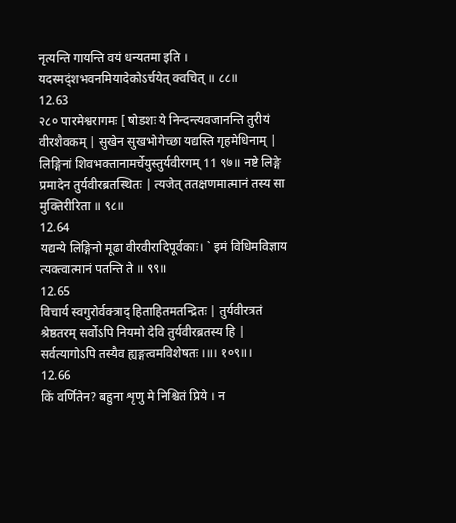नृत्यन्ति गायन्ति वयं धन्यतमा इति । यदस्मद्ंशभवनमियादेकोऽर्चयेत् क्वचित् ॥ ८८॥
12.63
२८० पारमेश्वरागमः [ षोडशः ये निन्दन्त्यवजानन्ति तुरीयं वीरशैवकम् | सुखेन सुखभोगेच्छा यद्यस्ति गृहमेधिनाम् | लिङ्गिनां शिवभक्तानामर्चेयुस्तुर्यवीरगम् 11 ९७॥ नष्टे लिङ्गे प्रमादेन तुर्यवीरब्रतस्थितः | त्यजेत् ततक्षणमात्मानं तस्य सा मुक्तिरीरिता ॥ ९८॥
12.64
यद्यन्ये लिङ्गिनो मूढा वीरवीरादिपूर्वकाः। ` इमं विधिमविज्ञाय त्यक्त्वात्मानं पतन्ति ते ॥ ९९॥
12.65
विचार्य स्वगुरोर्वक्त्राद् हिताहितमतन्द्रितः | तुर्यवीरत्रतं श्रेष्ठतरम् सर्वोऽपि नियमो देवि तुर्यवीरब्रतस्य हि | सर्वत्यागोऽपि तस्यैव ह्यङ्गत्वमविशेषतः ।॥। १०९॥।
12.66
किं वर्णितेन? बहुना शृणु मे निश्चितं प्रिये । न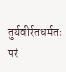तुर्यवीर्रतधर्मतः परं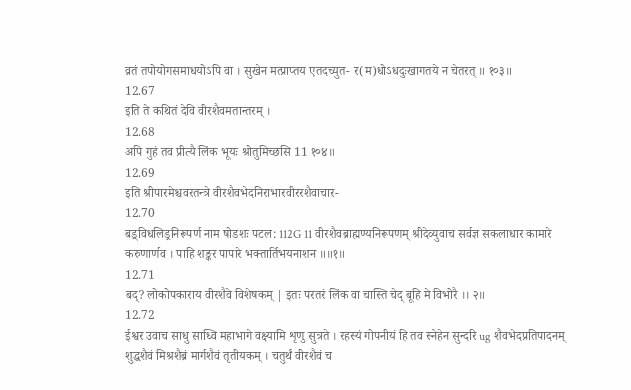व्रतं तपोयोगसमाधयोऽपि वा । सुखेन मत्प्राप्तय एतदच्युत- र(म)धोऽधदुःखागतये न चेतरत् ॥ १०३॥
12.67
इति ते कथितं देवि वीरशैवमतान्तरम् ।
12.68
अपि गुहं तव प्रीत्यै लिंक भूयः श्रोतुमिच्छसि 11 १०४॥
12.69
इति श्रीपारमेश्चवरतन्त्रे वीरशैवभेदनिराभारवीररशैवाचार-
12.70
बड़्विधलिड्रनिरूपर्ण नाम षोडशः पटल: 112G 11 वीरशैवब्राह्मण्यनिरूपणम् श्रीदेव्युवाच सर्वज्ञ सकलाधार कामारे करुणार्णव । पाहि शङ्कर पापारे भक्तार्तिभयनाशन ॥॥१॥
12.71
बद्? लोकोपकाराय वीरशैवे विशेषकम् | इतः परतरं लिंक वा चास्ति चेद् बूहि मे विभोरै ।। २॥
12.72
ईश्वर उवाच साधु साध्वि महाभागे वक्ष्यामि शृणु सुत्रते । रहस्यं गोपनीयं हि तव स्नेहेन सुन्दरि ug शैवभेदप्रतिपादनम् शुद्धशैवं मिश्रशैब्रं मार्गशैवं तृतीयकम् । चतुर्थं वीरशैवं च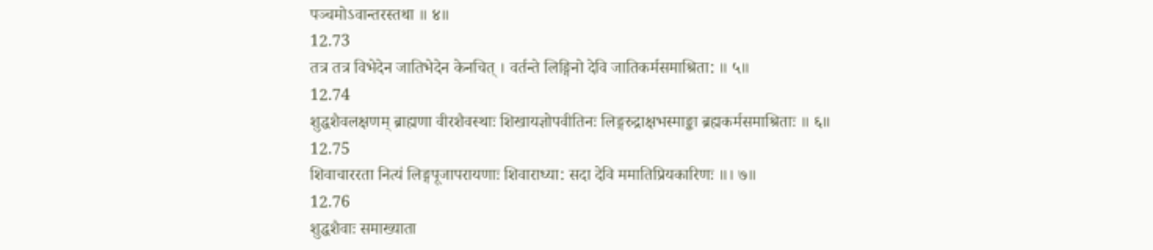पञ्चमोऽवान्तरस्तथा ॥ ४॥
12.73
तत्र तत्र विभेदेन जातिभेदेन केनचित् । वर्तन्ते लिङ्गिनो देवि जातिकर्मसमाश्रिता: ॥ ५॥
12.74
शुद्धशैवलक्षणम् ब्राह्मणा वीरशैवस्थाः शिखायज्ञोपवीतिनः लिङ्गरुद्राक्षभस्माङ्का ब्रह्मकर्मसमाश्रिताः ॥ ६॥
12.75
शिवाचाररता नित्यं लिङ्गपूजापरायणाः शिवाराध्या: सदा देवि ममातिप्रियकारिणः ॥। ७॥
12.76
शुद्धशैवाः समाख्याता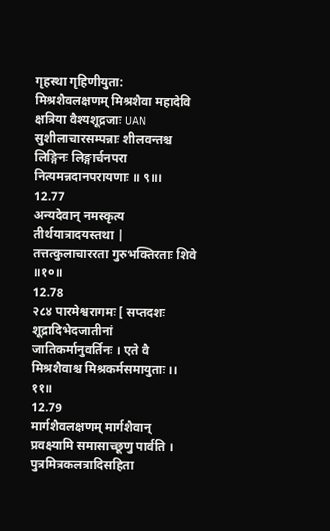गृहस्था गृहिणीयुता: मिश्रशैवलक्षणम् मिश्रशैवा महादेवि क्षत्रिया वैश्यशूद्रजाः UAN सुशीलाचारसम्पन्नाः शीलवन्तश्च लिङ्गिनः लिङ्गार्चनपरा नित्यमन्नदानपरायणाः ॥ ९॥।
12.77
अन्यदेवान् नमस्कृत्य तीर्थयात्रादयस्तथा | तत्तत्कुलाचाररता गुरुभक्तिरताः शिवे ॥१०॥
12.78
२८४ पारमेश्वरागमः [ सप्तदशः शूद्रादिभेदजातीनां जातिकर्मानुवर्तिनः । एते वै मिश्रशैवाश्च मिश्रकर्मसमायुताः ।। ११॥
12.79
मार्गशैवलक्षणम् मार्गशैवान् प्रवक्ष्यामि समासाच्छूणु पार्वति । पुत्रमित्रकलत्रादिसहिता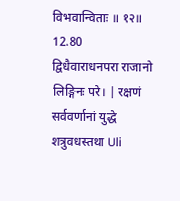विभवान्विताः ॥ १२॥
12.80
द्विधैवाराधनपरा राजानो लिङ्गिनः परे। | रक्षणं सर्ववर्णानां युद्धे शत्रुवधस्तथा Uli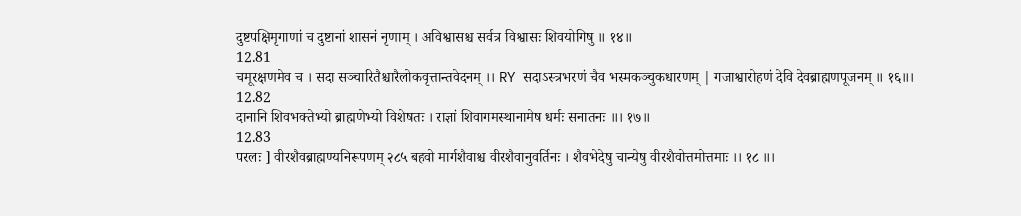दुष्टपक्षिमृगाणां च दुष्टानां शासनं नृणाम् । अविश्वासश्च सर्वत्र विश्वासः शिवयोगिषु ॥ १४॥
12.81
चमूरक्षणमेव च । सदा सञ्चारितैश्चारैलोकवृत्तान्तवेदनम् ।। RY सदाऽस्त्रभरणं चैव भस्मकञ्चुकधारणम् | गजाश्वारोहणं देवि देवब्राह्मणपूजनम् ॥ १६॥।
12.82
दानानि शिवभक्तेभ्यो ब्राह्मणेभ्यो विशेषतः । राज्ञां शिवागमस्थानामेष धर्मः सनातनः ॥। १७॥
12.83
परलः ] वीरशैवब्राह्मण्यनिरूपणम् २८५ बहवो मार्गशैवाश्च वीरशैवानुवर्तिनः । शैवभेदेषु चान्येषु वीरशैवोत्तमोत्तमाः ।। १८ ॥।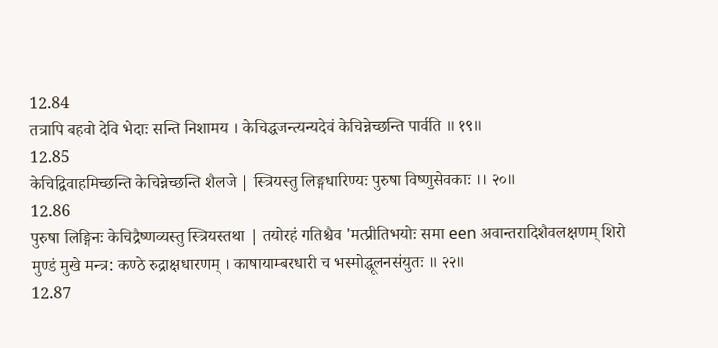12.84
तत्रापि बहवो देवि भेदाः सन्ति निशामय । केचिद्धजन्त्यन्यदेवं केचिन्नेच्छन्ति पार्वति ॥ १९॥
12.85
केचिद्विवाहमिच्छन्ति केचिन्नेच्छन्ति शैलजे | स्त्रियस्तु लिङ्गधारिण्यः पुरुषा विष्णुसेवकाः ।। २०॥
12.86
पुरुषा लिङ्गिनः केचिद्रैष्णव्यस्तु स्त्रियस्तथा | तयोरहं गतिश्चैव 'मत्प्रीतिभयोः समा een अवान्तरादिशैवलक्षणम् शिरो मुण्डं मुखे मन्त्र: कण्ठे रुद्राक्षधारणम् । काषायाम्बरधारी च भस्मोद्धूलनसंयुतः ॥ २२॥
12.87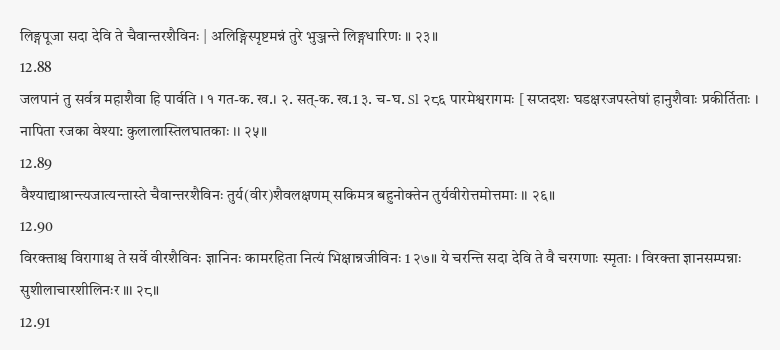लिङ्गपूजा सदा देवि ते चैवान्तरशैविनः | अलिङ्गिस्पृष्टमन्नं तुरे भुञ्जन्ते लिङ्गधारिणः ॥ २३॥
12.88
जलपानं तु सर्वत्र महाशैवा हि पार्वति । १ गत-क. ख.। २. सत्-क. ख.1 ३. च-घ. Sl २८६ पारमेश्वरागमः [ सप्तदशः घडक्षरजपस्तेषां हानुशैवाः प्रकीर्तिताः । नापिता रजका वेश्या: कुलालास्तिलघातकाः ।। २५॥
12.89
वैश्याद्याश्रान्त्यजात्यन्तास्ते चैवान्तरशैविनः तुर्य(वीर)शैवलक्षणम् सकिमत्र बहुनोक्तेन तुर्यवीरोत्तमोत्तमाः ।। २६॥
12.90
विरक्ताश्च विरागाश्च ते सर्वे वीरशैविनः ज्ञानिनः कामरहिता नित्यं भिक्षान्नजीविनः 1 २७॥ ये चरन्ति सदा देवि ते वै चरगणाः स्मृताः । विरक्ता ज्ञानसम्पन्नाः सुशीलाचारशीलिनःर ॥। २८॥
12.91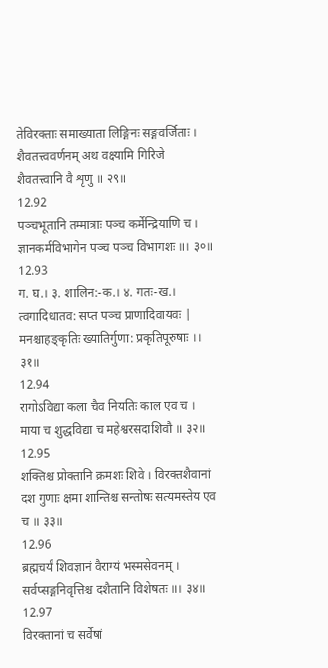तेविरक्ताः समाख्याता लिङ्गिनः सङ्गवर्जिताः । शैवतत्त्ववर्णनम् अथ वक्ष्यामि गिरिजे शैवतत्त्वानि वै शृणु ॥ २९॥
12.92
पञ्चभूतानि तम्मात्राः पञ्च कर्मेन्द्रियाणि च । ज्ञानकर्मविभागेन पञ्च पञ्च विभागशः ॥। ३०॥
12.93
ग. घ.। ३. शालिन:-क.। ४. गतः-ख.। त्वगादिधातव: सप्त पञ्च प्राणादिवायवः | मनश्चाहङ्कृतिः ख्यातिर्गुणा: प्रकृतिपूरुषाः ।। ३१॥
12.94
रागोऽविद्या कला चैव नियतिः काल एव च । माया च शुद्धविद्या च महेश्वरसदाशिवौ ॥ ३२॥
12.95
शक्तिश्च प्रोक्तानि क्रमशः शिवे । विरक्तशैवानां दश गुणाः क्षमा शान्तिश्च सन्तोषः सत्यमस्तेय एव च ॥ ३३॥
12.96
ब्रह्मचर्यं शिवज्ञानं वैराग्यं भस्मसेवनम् । सर्वप्सङ्गनिवृत्तिश्च दशैतानि विशेषतः ॥। ३४॥
12.97
विरक्तानां च सर्वेषां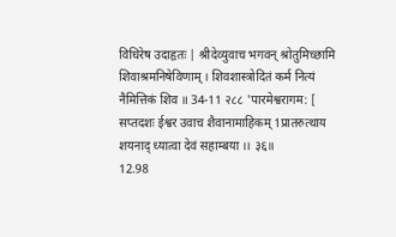विधिरेष उदाहृतः | श्रीदेव्युवाच भगवन् श्रोतुमिच्छामि शिवाश्रमनिषेविणाम् । शिवशास्त्रोदितं कर्म नित्यं नैमित्तिकं शिव ॥ 34-11 २८८ 'पारमेश्वरागम: [ सप्तदशः ईश्वर उवाच शैवानामाहिकम् 1प्रातरुत्थाय शयनाद् ध्यात्वा देवं सहाम्बया ।। ३६॥
12.98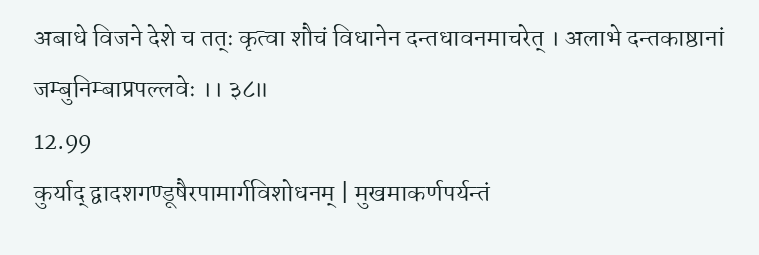अबाधे विजने देशे च तत्ः कृत्वा शौचं विधानेन दन्तधावनमाचरेत् । अलाभे दन्तकाष्ठानां जम्बुनिम्बाप्रपल्लवेः ।। ३८॥
12.99
कुर्याद् द्वादशगण्डूषैरपामार्गविशोधनम् | मुखमाकर्णपर्यन्तं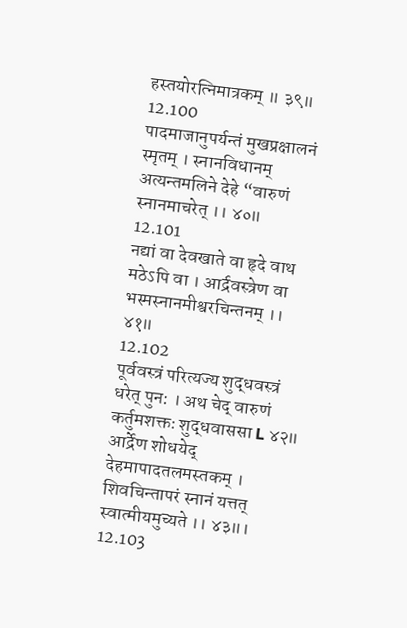हस्तयोरत्निमात्रकम् ॥ ३९॥
12.100
पादमाजानुपर्यन्तं मुखप्रक्षालनं स्मृतम् । स्नानविधानम् अत्यन्तमलिने देहे “वारुणं स्नानमाचरेत् ।। ४०॥
12.101
नद्यां वा देवखाते वा हृदे वाथ मठेऽपि वा । आर्द्रवस्त्रेण वा भस्मस्नानमीश्वरचिन्तनम् ।। ४१॥
12.102
पूर्ववस्त्रं परित्यज्य शुद्धवस्त्रं धरेत् पुन: । अथ चेद् वारुणं कर्तुमशक्तः शुद्धवाससा L ४२॥ आर्द्रेण शोधयेद् देहमापादतलमस्तकम् । शिवचिन्तापरं स्नानं यत्तत् स्वात्मीयमुच्यते ।। ४३॥।
12.103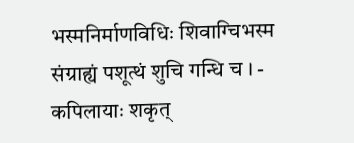भस्मनिर्माणविधिः शिवाग्चिभस्म संग्राह्यं पशूत्थं शुचि गन्धि च । - कपिलायाः शकृत्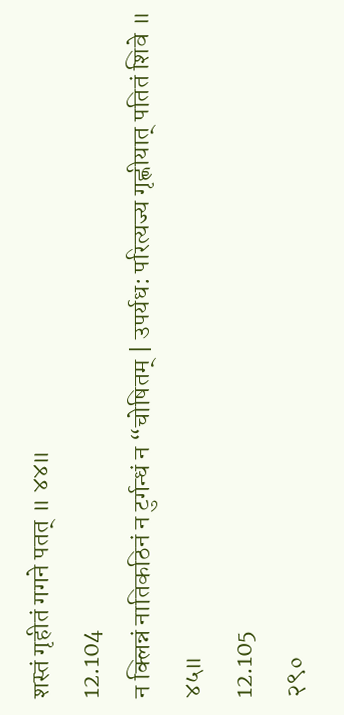शस्तं गृहीतं गगने पतत् ॥ ४४॥
12.104
न क्लिन्नं नातिकठिनं न टुर्गन्धं न “चोषितम् | उपर्यध: परित्यज्य गृह्णीयात् पतितं शिवे ॥ ४५॥
12.105
२९०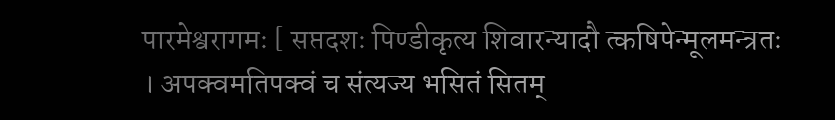पारमेश्वरागमः [ सप्तदशः पिण्डीकृत्य शिवारन्यादौ त्कषिपेन्मूलमन्त्रतः । अपक्वमतिपक्वं च संत्यज्य भसितं सितम्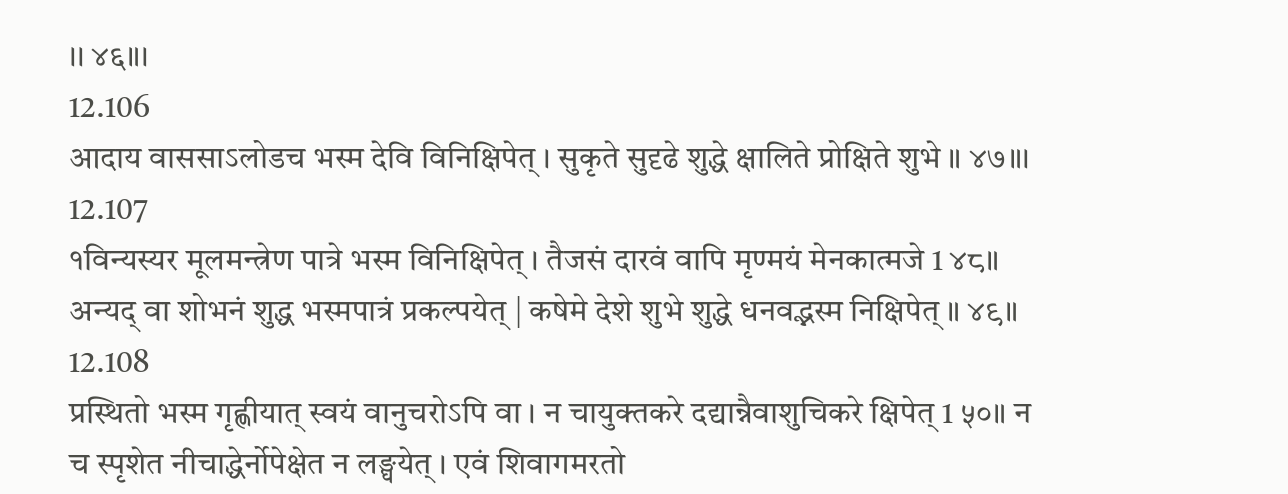।। ४६॥।
12.106
आदाय वाससाऽलोडच भस्म देवि विनिक्षिपेत् । सुकृते सुदृढे शुद्धे क्षालिते प्रोक्षिते शुभे ॥ ४७॥।
12.107
१विन्यस्यर मूलमन्त्रेण पात्रे भस्म विनिक्षिपेत् । तैजसं दारवं वापि मृण्मयं मेनकात्मजे 1 ४८॥ अन्यद् वा शोभनं शुद्ध भस्मपात्रं प्रकल्पयेत् | कषेमे देशे शुभे शुद्धे धनवद्भस्म निक्षिपेत् ॥ ४९॥
12.108
प्रस्थितो भस्म गृह्णीयात् स्वयं वानुचरोऽपि वा । न चायुक्तकरे दद्यान्नैवाशुचिकरे क्षिपेत् 1 ५०॥ न च स्पृशेत नीचाद्धेर्नोपेक्षेत न लङ्घयेत् । एवं शिवागमरतो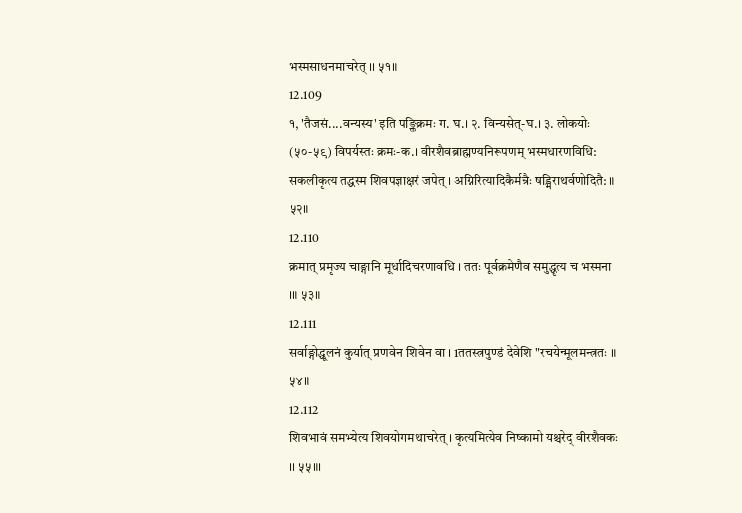भस्मसाधनमाचरेत् ।। ५१॥
12.109
१, 'तैजसं....वन्यस्य' इति पङ्क्तिक्रमः ग. घ.। २. विन्यसेत्-घ.। ३. लोकयोः (५०-५९) विपर्यस्तः क्रमः-क.। वीरशैवब्राह्मण्यनिरूपणम् भस्मधारणविधि: सकलीकृत्य तद्धस्म शिवपज्ञाक्षरं जपेत् । अग्निरित्यादिकैर्मन्रैः षड्भिराथर्वणोदितै: ॥ ५२॥
12.110
क्रमात् प्रमृज्य चाङ्गानि मूर्धादिचरणावधि । ततः पूर्वक्रमेणैव समुद्धृत्य च भस्मना ।॥ ५३॥
12.111
सर्वाङ्गोद्धूलनं कुर्यात् प्रणवेन शिवेन वा । 1ततस्त्रपुण्डं देवेशि "रचयेन्मूलमन्त्रतः ॥ ५४॥
12.112
शिवभावं समभ्येत्य शिवयोगमथाचरेत् । कृत्यमित्येव निष्कामो यश्चरेद् वीरशैवकः ।। ५५॥।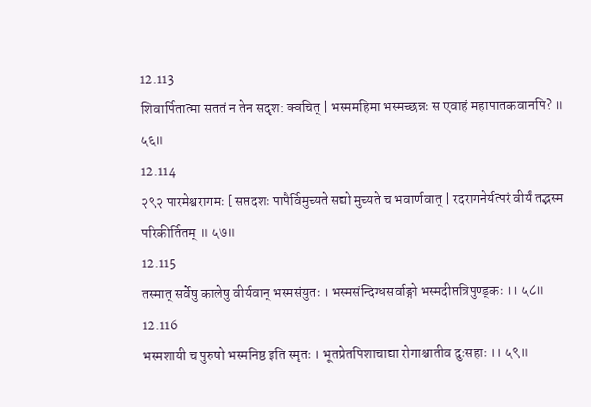12.113
शिवार्पितात्मा सततं न तेन सदृश: क्वचित् | भस्ममहिमा भस्मच्छन्नः स एवाहं महापातकवानपि? ॥ ५६॥
12.114
२९२ पारमेश्वरागमः [ सप्तदशः पापैर्विमुच्यते सद्यो मुच्यते च भवार्णवात् | रदरागनेर्यत्परं वीर्यं तद्भस्म परिकीर्तितम् ॥ ५७॥
12.115
तस्मात् सर्वेषु कालेषु वीर्यवान् भस्मसंयुतः । भस्मसंन्दिग्धसर्वाङ्गो भस्मदीप्तत्रिपुण्ड्कः ।। ५८॥
12.116
भस्मशायी च पुरुषो भस्मनिष्ठ इति स्मृतः । भूतप्रेतपिशाचाद्या रोगाश्चातीव दुःसहाः ।। ५९॥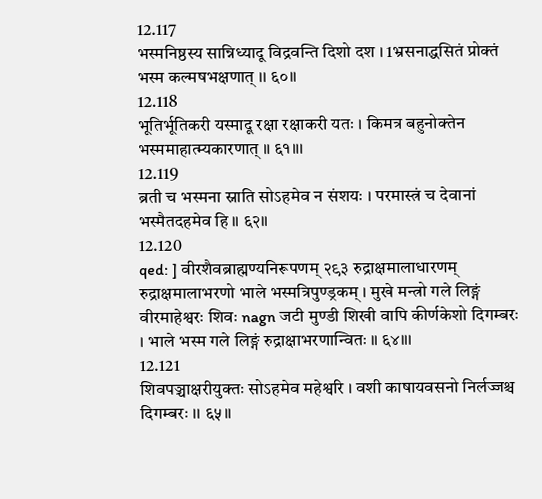12.117
भस्मनिष्ठस्य सान्निध्यादू विद्रवन्ति दिशो दश । 1भ्रसनाद्धसितं प्रोक्तं भस्म कल्मषभक्षणात् ।। ६०॥
12.118
भूतिर्भूतिकरी यस्मादू रक्षा रक्षाकरी यतः । किमत्र बहुनोक्तेन भस्ममाहात्म्यकारणात् ॥ ६१॥।
12.119
ब्रती च भस्मना स्नाति सोऽहमेव न संशयः । परमास्त्रं च देवानां भस्मैतदहमेव हि ॥ ६२॥
12.120
qed: ] वीरशैवब्राह्मण्यनिरूपणम् २९३ रुद्राक्षमालाधारणम् रुद्राक्षमालाभरणो भाले भस्मत्रिपुण्ड्रकम् । मुखे मन्त्रो गले लिङ्गं वीरमाहेश्वरः शिवः nagn जटी मुण्डी शिखी वापि कीर्णकेशो दिगम्बरः । भाले भस्म गले लिङ्गं रुद्राक्षाभरणान्वितः ॥ ६४॥।
12.121
शिवपञ्चाक्षरीयुक्तः सोऽहमेव महेश्वरि । वशी काषायवसनो निर्लज्जश्च दिगम्बरः ।। ६५॥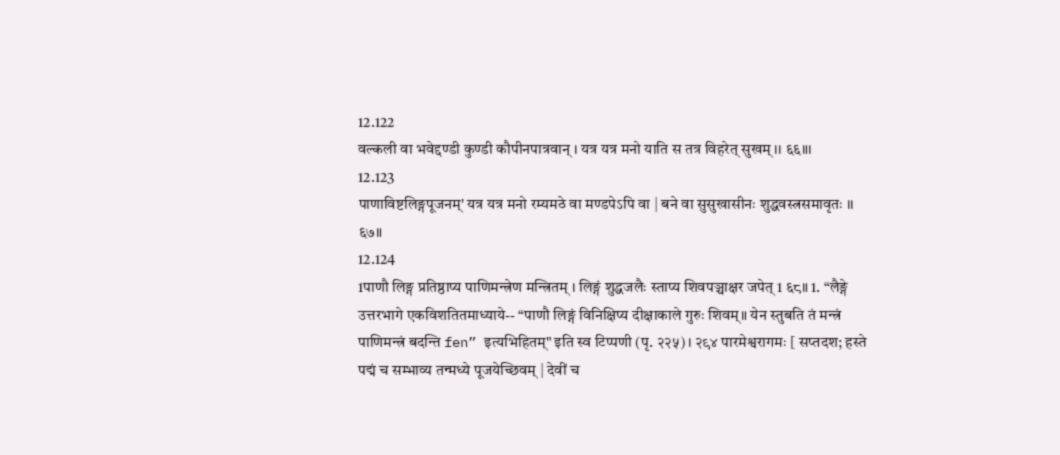12.122
वल्कली वा भवेद्दण्डी कुण्डी कौपीनपात्रवान् । यत्र यत्र मनो याति स तत्र विहरेत् सुखम् ।। ६६॥।
12.123
पाणाविष्टलिङ्गपूजनम्' यत्र यत्र मनो रम्यमठे वा मण्डपेऽपि वा | बने वा सुसुखासीनः शुद्धवस्त्रसमावृतः ।। ६७॥
12.124
1पाणौ लिङ्ग प्रतिष्ठाप्य पाणिमन्त्रेण मन्त्रितम् । लिङ्गं शुद्धजलैः स्ताप्य शिवपञ्चाक्षर जपेत् 1 ६८॥ 1. “लैङ्गे उत्तरभागे एकविशतितमाध्याये-- “पाणौ लिङ्गं विनिक्षिप्य दीक्षाकाले गुरुः शिवम्॥ येन स्तुबति तं मन्त्रं पाणिमन्त्रं बदन्ति fen” इत्यभिहितम्" इति स्व टिप्पणी (पृ. २२५)। २९४ पारमेश्वरागमः [ सप्तदश; हस्ते पद्मं च सम्भाव्य तन्मध्ये पूजयेच्छिवम् | देवीं च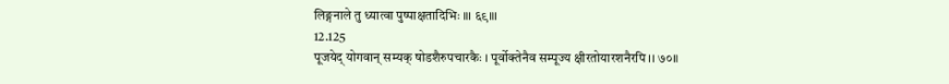लिङ्गनाले तु ध्यात्वा पुष्पाक्षतादिभिः ॥। ६९॥।
12.125
पूजयेद् योगवान् सम्यक् षोडशैरुपचारकैः । पूर्वोक्तेनैव सम्पूज्य क्षीरतोयारशनैरपि ।। ७०॥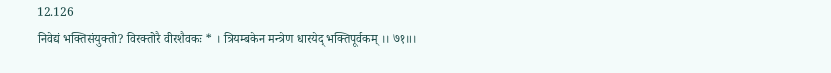12.126
निवेद्यं भक्तिसंयुक्तो? विरक्तोरै वीरशैवकः * । त्रियम्बकेन मन्त्रेण धारयेद् भक्तिपूर्वकम् ।। ७१॥।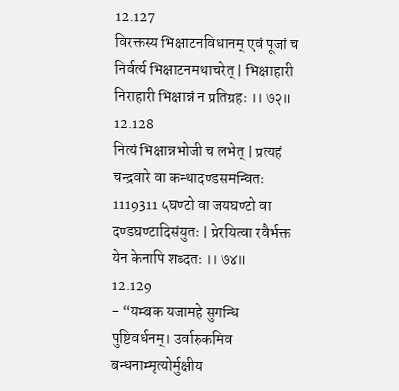12.127
विरक्तस्य भिक्षाटनविधानम् एवं पूजां च निर्वर्त्य भिक्षाटनमथाचरेत् | भिक्षाहारी निराहारी भिक्षान्नं न प्रतिग्रहः ।। ७२॥
12.128
नित्यं भिक्षान्नभोजी च लभेत् | प्रत्यहं चन्द्रवारे वा कन्थादण्डसमन्वितः 1119311 ५घण्टो वा जयघण्टो वा दण्डघण्टादिसंयुतः | प्रेरयित्वा रवैर्भक्त येन केनापि शब्दतः ।। ७४॥
12.129
- “यम्बक यजामहे सुगन्धि पुष्टिवर्धनम्। उर्वारुकमिव बन्धनाम्मृत्योर्मुक्षीय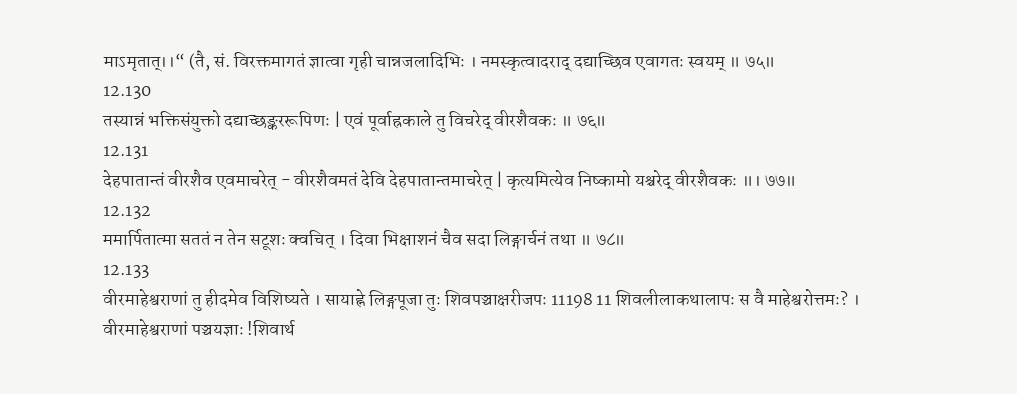माऽमृतात्।।“ (तै, सं. विरक्तमागतं ज्ञात्वा गृही चान्नजलादिभिः । नमस्कृत्वादराद् दद्याच्छिव एवागतः स्वयम् ॥ ७५॥
12.130
तस्यान्नं भक्तिसंयुक्तो दद्याच्छङ्कररूपिणः | एवं पूर्वाह्रकाले तु विचरेद् वीरशैवकः ॥ ७६॥
12.131
देहपातान्तं वीरशैव एवमाचरेत् - वीरशैवमतं देवि देहपातान्तमाचरेत् | कृत्यमित्येव निष्कामो यश्चरेद् वीरशैवकः ॥। ७७॥
12.132
ममार्पितात्मा सततं न तेन सटूशः क्वचित् । दिवा भिक्षाशनं चैव सदा लिङ्गार्चनं तथा ॥ ७८॥
12.133
वीरमाहेश्वराणां तु हीदमेव विशिष्यते । सायाह्ने लिङ्गपूजा तुः शिवपञ्चाक्षरीजपः 11198 11 शिवलीलाकथालापः स वै माहेश्वरोत्तमः? । वीरमाहेश्वराणां पञ्चयज्ञाः !शिवार्थ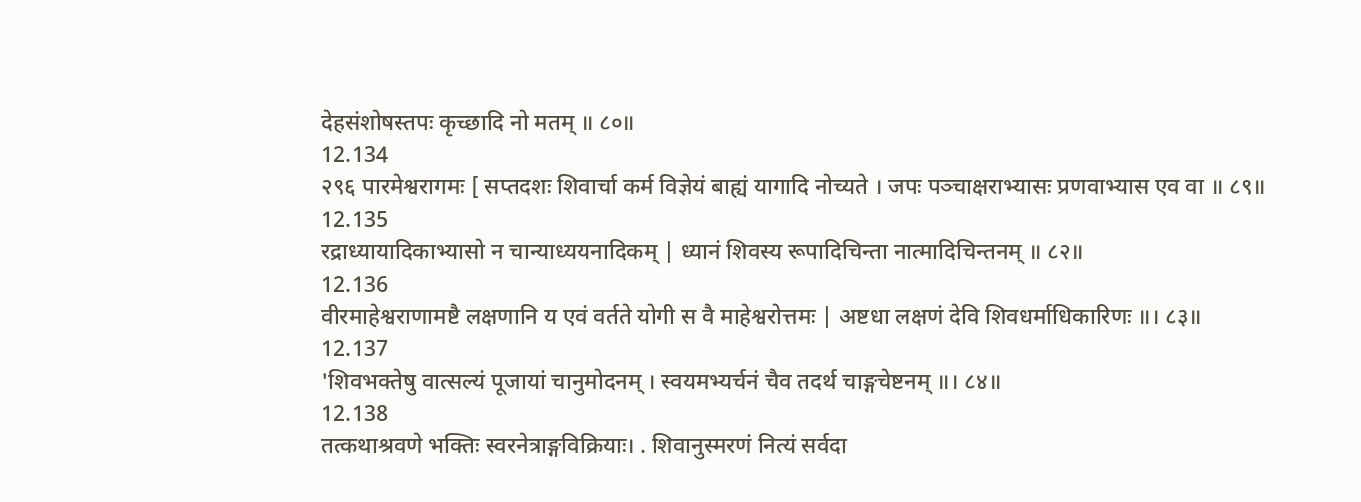देहसंशोषस्तपः कृच्छादि नो मतम् ॥ ८०॥
12.134
२९६ पारमेश्वरागमः [ सप्तदशः शिवार्चा कर्म विज्ञेयं बाह्यं यागादि नोच्यते । जपः पञ्चाक्षराभ्यासः प्रणवाभ्यास एव वा ॥ ८९॥
12.135
रद्राध्यायादिकाभ्यासो न चान्याध्ययनादिकम् | ध्यानं शिवस्य रूपादिचिन्ता नात्मादिचिन्तनम् ॥ ८२॥
12.136
वीरमाहेश्वराणामष्टै लक्षणानि य एवं वर्तते योगी स वै माहेश्वरोत्तमः | अष्टधा लक्षणं देवि शिवधर्माधिकारिणः ॥। ८३॥
12.137
'शिवभक्तेषु वात्सल्यं पूजायां चानुमोदनम् । स्वयमभ्यर्चनं चैव तदर्थ चाङ्गचेष्टनम् ॥। ८४॥
12.138
तत्कथाश्रवणे भक्तिः स्वरनेत्राङ्गविक्रियाः। . शिवानुस्मरणं नित्यं सर्वदा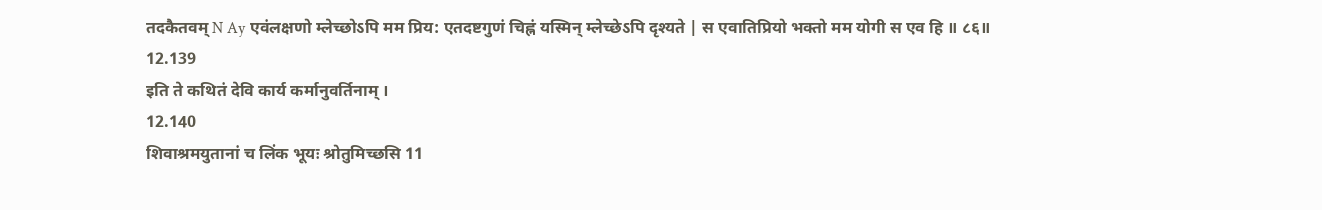तदकैतवम् N Ay एवंलक्षणो म्लेच्छोऽपि मम प्रिय: एतदष्टगुणं चिह्नं यस्मिन् म्लेच्छेऽपि दृश्यते | स एवातिप्रियो भक्तो मम योगी स एव हि ॥ ८६॥
12.139
इति ते कथितं देवि कार्य कर्मानुवर्तिनाम् ।
12.140
शिवाश्रमयुतानां च लिंक भूयः श्रोतुमिच्छसि 11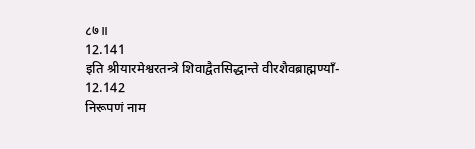८७॥
12.141
इति श्रीयारमेश्वरतन्त्रे शिवाद्वैतसिद्धान्ते वीरशैवब्राह्मण्याँ-
12.142
निरूपणं नाम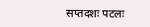सप्तदशः पटलः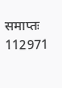समाप्तः 112971